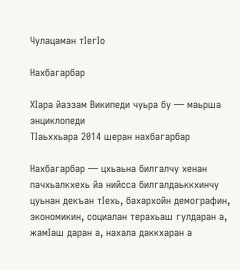Чулацаман тӀегӀо

Нахбагарбар

ХӀара йаззам Википеди чуьра бу — маьрша энциклопеди
ТІаьххьара 2014 шеран нахбагарбар

Нахбагарбар — цхьаьна билгалчу хенан пачхьалкхехь йа нийсса билгалдаьккхинчу цуьнан декъан тІехь, бахархойн демографин, экономикин, социалан терахьаш гулдаран а, жамІаш даран а, нахала даккхаран а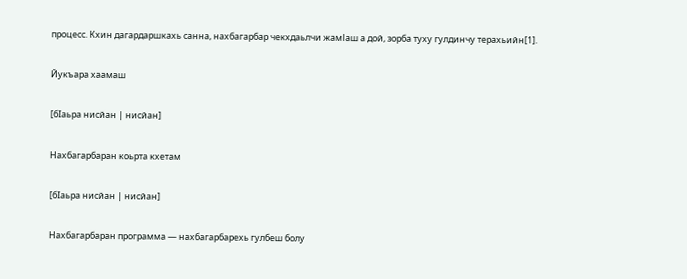процесс. Кхин дагардаршкахь санна, нахбагарбар чекхдаьлчи жамІаш а дой, зорба туху гулдинчу терахьийн[1].

Йукъара хаамаш

[бӀаьра нисйан | нисйан]

Нахбагарбаран коьрта кхетам

[бӀаьра нисйан | нисйан]

Нахбагарбаран программа — нахбагарбарехь гулбеш болу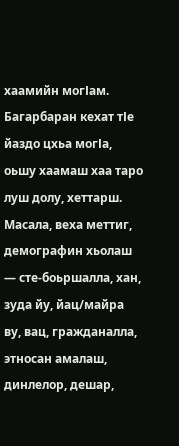хаамийн могІам. Багарбаран кехат тІе йаздо цхьа могІа, оьшу хаамаш хаа таро луш долу, хеттарш. Масала, веха меттиг, демографин хьолаш — сте-боьршалла, хан, зуда йу, йац/майра ву, вац, гражданалла, этносан амалаш, динлелор, дешар,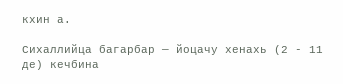кхин а.

Сихаллийца багарбар — йоцачу хенахь (2 - 11 де) кечбина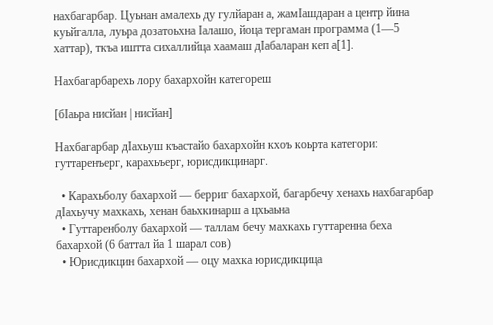нахбагарбар. Цуьнан амалехь ду гулйаран а, жамІашдаран а центр йина куьйгалла, луьра дозатоьхна Іалашо, йоца тергаман программа (1—5 хаттар), ткъа иштта сихаллийца хаамаш дІабаларан кеп а[1].

Нахбагарбарехь лору бахархойн категореш

[бӀаьра нисйан | нисйан]

Нахбагарбар дІахьуш къастайо бахархойн кхоъ коьрта категори: гуттаренъерг, карахьъерг, юрисдикцинарг.

  • Карахьболу бахархой — берриг бахархой, багарбечу хенахь нахбагарбар дІахьучу махкахь, хенан баьхкинарш а цхьаьна
  • Гуттаренболу бахархой — таллам бечу махкахь гуттаренна беха бахархой (6 баттал йа 1 шарал сов)
  • Юрисдикцин бахархой — оцу махка юрисдикцица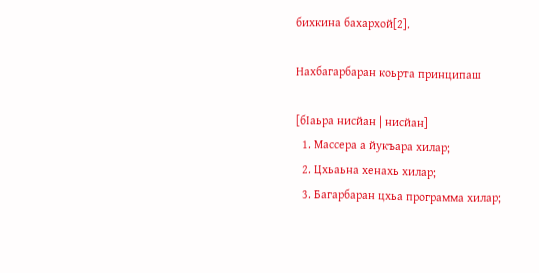бихкина бахархой[2].

Нахбагарбаран коьрта принципаш

[бӀаьра нисйан | нисйан]
  1. Массера а йукъара хилар;
  2. Цхьаьна хенахь хилар;
  3. Багарбаран цхьа программа хилар;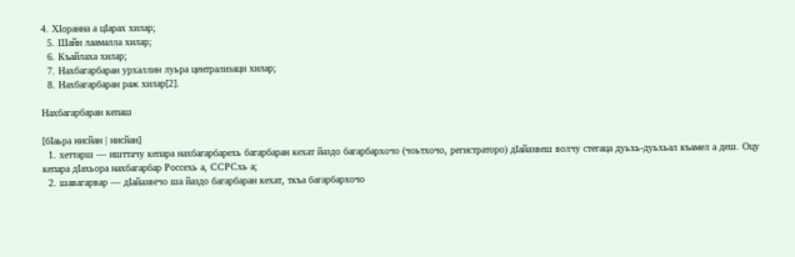4. ХӀоранна а цӀарах хилар;
  5. Шайн лаамалла хилар;
  6. Къайлаха хилар;
  7. Нахбагарбаран урхаллин луьра централизаци хилар;
  8. Нахбагарбаран раж хилар[2].

Нахбагарбаран кепаш

[бӀаьра нисйан | нисйан]
  1. хеттарш — ишттачу кепара нахбагарбарехь багарбаран кехат йаздо багарбархочо (чоьтхочо, регистраторо) дӀайазвеш волчу стегаца дуьхь-дуьхьал къамел а деш. Оцу кепара дӀахьора нахбагарбар Россехь а, ССРСхь а;
  2. шавагарвар — дӀайазвечо ша йаздо багарбаран кехат, ткъа багарбархочо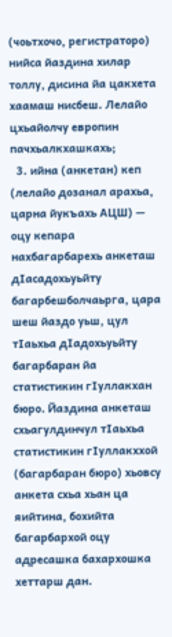(чоьтхочо, регистраторо) нийса йаздина хилар толлу, дисина йа цакхета хаамаш нисбеш. Лелайо цхьайолчу европин пачхьалкхашкахь;
  3. ийна (анкетан) кеп (лелайо дозанал арахьа, царна йукъахь АЦШ) — оцу кепара нахбагарбарехь анкеташ дӀасадохьуьйту багарбешболчаьрга, цара шеш йаздо уьш, цул тӀаьхьа дӀадохьуьйту багарбаран йа статистикин гӀуллакхан бюро. Йаздина анкеташ схьагулдинчул тӀаьхьа статистикин гӀуллакххой (багарбаран бюро) хьовсу анкета схьа хьан ца яийтина, бохийта багарбархой оцу адресашка бахархошка хеттарш дан.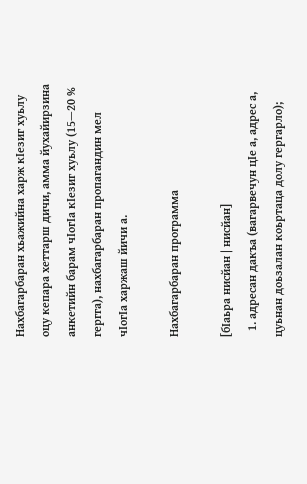Нахбагарбаран хьажийна харж кӀезиг хуьлу оцу кепара хеттарш дичи, амма йухайирзина анкетийн барам чӀогӀа кӀезиг хуьлу (15—20 % гергга), нахбагарбаран пропагандин мел чӀогӀа харжаш йичи а.

Нахбагарбаран программа

[бӀаьра нисйан | нисйан]
  1. адресан дакъа (вагарвечун цӀе а, адрес а, цуьнан доьзалан коьртаца долу гергарло);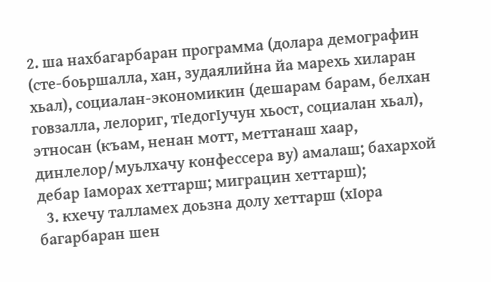2. ша нахбагарбаран программа (долара демографин (сте-боьршалла, хан, зудаялийна йа марехь хиларан хьал), социалан-экономикин (дешарам барам, белхан говзалла, лелориг, тӀедогӀучун хьост, социалан хьал), этносан (къам, ненан мотт, меттанаш хаар, динлелор/муьлхачу конфессера ву) амалаш; бахархой дебар Ӏаморах хеттарш; миграцин хеттарш);
  3. кхечу талламех доьзна долу хеттарш (хӀора багарбаран шен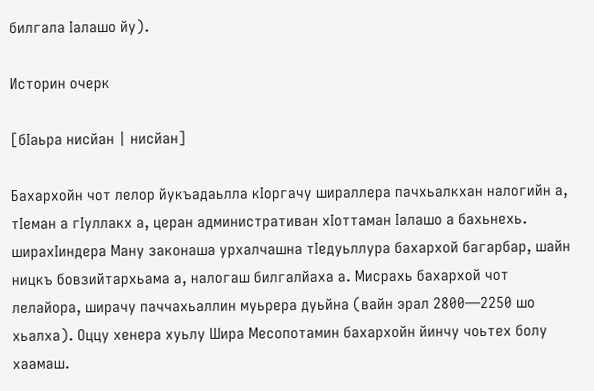билгала Ӏалашо йу).

Историн очерк

[бӀаьра нисйан | нисйан]

Бахархойн чот лелор йукъадаьлла кӀоргачу шираллера пачхьалкхан налогийн а, тӀеман а гӀуллакх а, церан административан хӀоттаман Ӏалашо а бахьнехь. ширахӀиндера Ману законаша урхалчашна тӀедуьллура бахархой багарбар, шайн ницкъ бовзийтархьама а, налогаш билгалйаха а. Мисрахь бахархой чот лелайора, ширачу паччахьаллин муьрера дуьйна (вайн эрал 2800—2250 шо хьалха). Оццу хенера хуьлу Шира Месопотамин бахархойн йинчу чоьтех болу хаамаш.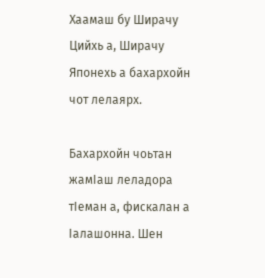Хаамаш бу Ширачу Цийхь а, Ширачу Японехь а бахархойн чот лелаярх.

Бахархойн чоьтан жамӀаш леладора тӀеман а, фискалан а Ӏалашонна. Шен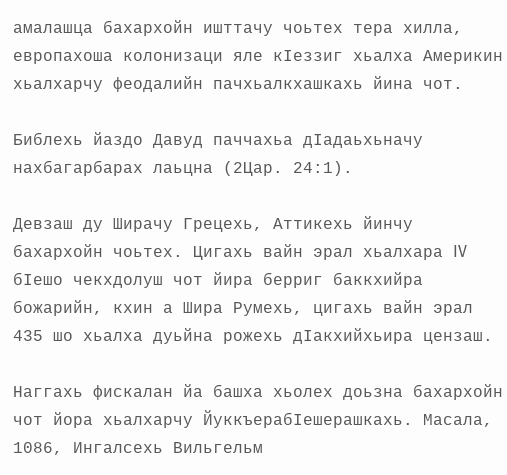амалашца бахархойн ишттачу чоьтех тера хилла, европахоша колонизаци яле кӀеззиг хьалха Америкин хьалхарчу феодалийн пачхьалкхашкахь йина чот.

Библехь йаздо Давуд паччахьа дӀадаьхьначу нахбагарбарах лаьцна (2Цар. 24:1).

Девзаш ду Ширачу Грецехь, Аттикехь йинчу бахархойн чоьтех. Цигахь вайн эрал хьалхара IV бӀешо чекхдолуш чот йира берриг баккхийра божарийн, кхин а Шира Румехь, цигахь вайн эрал 435 шо хьалха дуьйна рожехь дӀакхийхьира цензаш.

Наггахь фискалан йа башха хьолех доьзна бахархойн чот йора хьалхарчу ЙуккъерабӀешерашкахь. Масала, 1086, Ингалсехь Вильгельм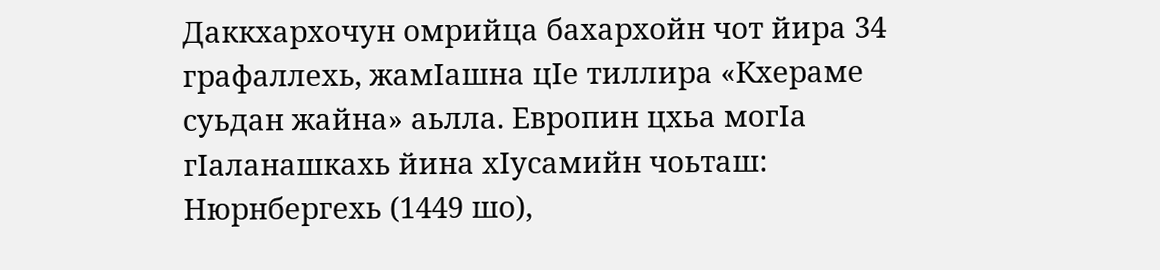Даккхархочун омрийца бахархойн чот йира 34 графаллехь, жамӀашна цӀе тиллира «Кхераме суьдан жайна» аьлла. Европин цхьа могӀа гӀаланашкахь йина хӀусамийн чоьташ: Нюрнбергехь (1449 шо),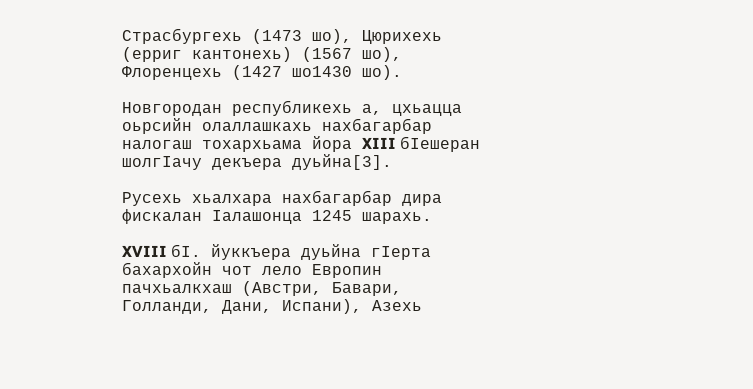Страсбургехь (1473 шо), Цюрихехь (ерриг кантонехь) (1567 шо), Флоренцехь (1427 шо1430 шо).

Новгородан республикехь а, цхьацца оьрсийн олаллашкахь нахбагарбар налогаш тохархьама йора XIII бӀешеран шолгӀачу декъера дуьйна[3].

Русехь хьалхара нахбагарбар дира фискалан Ӏалашонца 1245 шарахь.

XVIII бӀ. йуккъера дуьйна гӀерта бахархойн чот лело Европин пачхьалкхаш (Австри, Бавари, Голланди, Дани, Испани), Азехь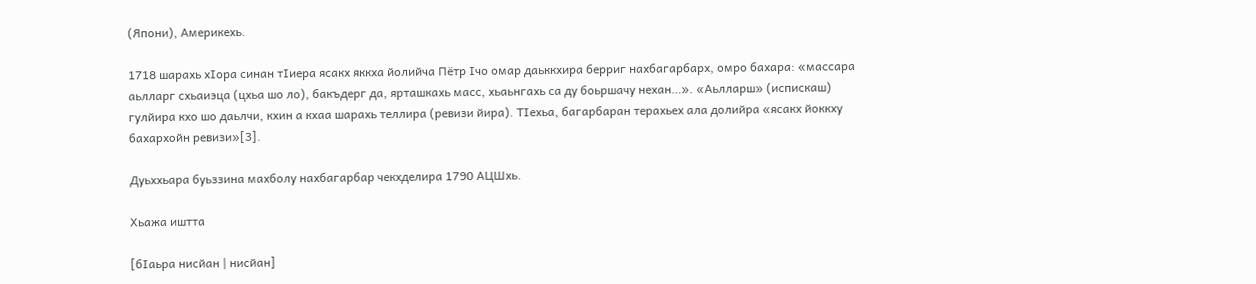(Япони), Америкехь.

1718 шарахь хӀора синан тӀиера ясакх яккха йолийча Пётр Iчо омар даьккхира берриг нахбагарбарх, омро бахара: «массара аьлларг схьаиэца (цхьа шо ло), бакъдерг да, ярташкахь масс, хьаьнгахь са ду боьршачу нехан…». «Аьлларш» (испискаш) гулйира кхо шо даьлчи, кхин а кхаа шарахь теллира (ревизи йира). ТӀехьа, багарбаран терахьех ала долийра «ясакх йоккху бахархойн ревизи»[3].

Дуьххьара буьззина махболу нахбагарбар чекхделира 1790 АЦШхь.

Хьажа иштта

[бӀаьра нисйан | нисйан]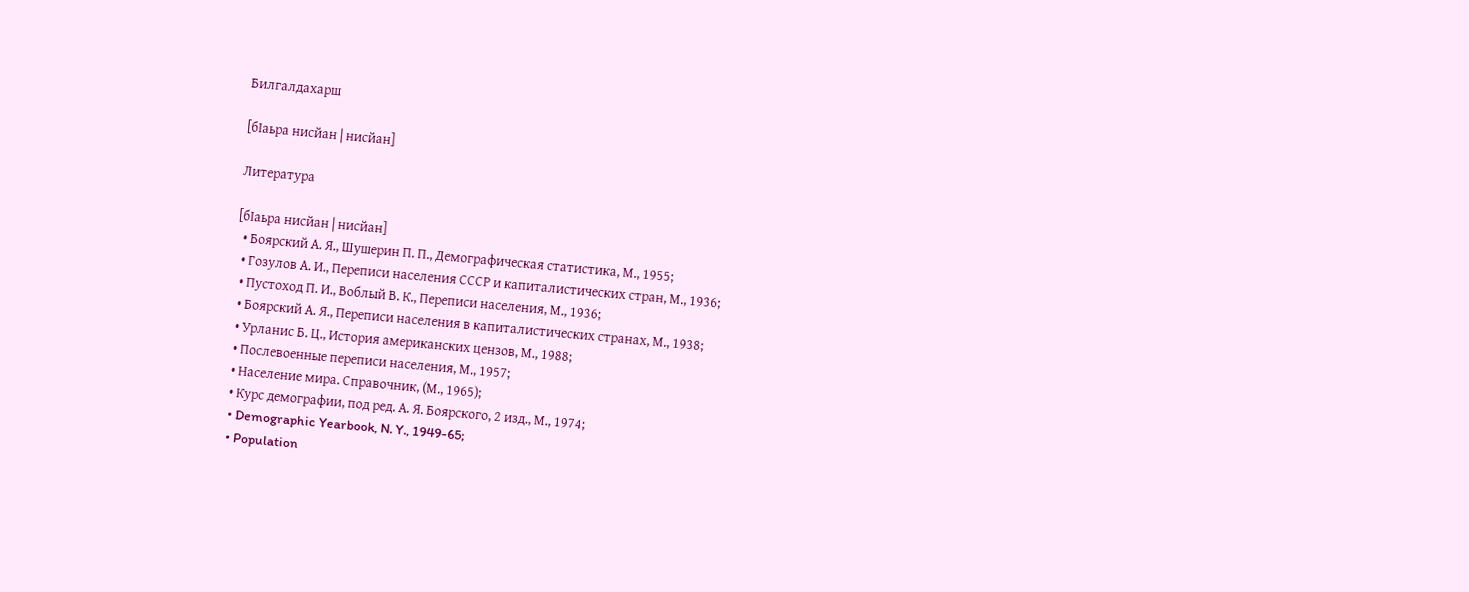Билгалдахарш

[бӀаьра нисйан | нисйан]

Литература

[бӀаьра нисйан | нисйан]
  • Боярский А. Я., Шушерин П. П., Демографическая статистика, М., 1955;
  • Гозулов А. И., Переписи населения СССР и капиталистических стран, М., 1936;
  • Пустоход П. И., Воблый В. К., Переписи населения, М., 1936;
  • Боярский А. Я., Переписи населения в капиталистических странах, М., 1938;
  • Урланис Б. Ц., История американских цензов, М., 1988;
  • Послевоенные переписи населения, М., 1957;
  • Население мира. Справочник, (М., 1965);
  • Курс демографии, под ред. А. Я. Боярского, 2 изд., М., 1974;
  • Demographic Yearbook, N. Y., 1949-65;
  • Population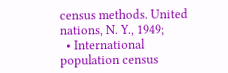census methods. United nations, N. Y., 1949;
  • International population census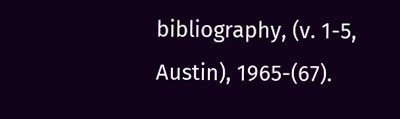bibliography, (v. 1-5, Austin), 1965-(67).